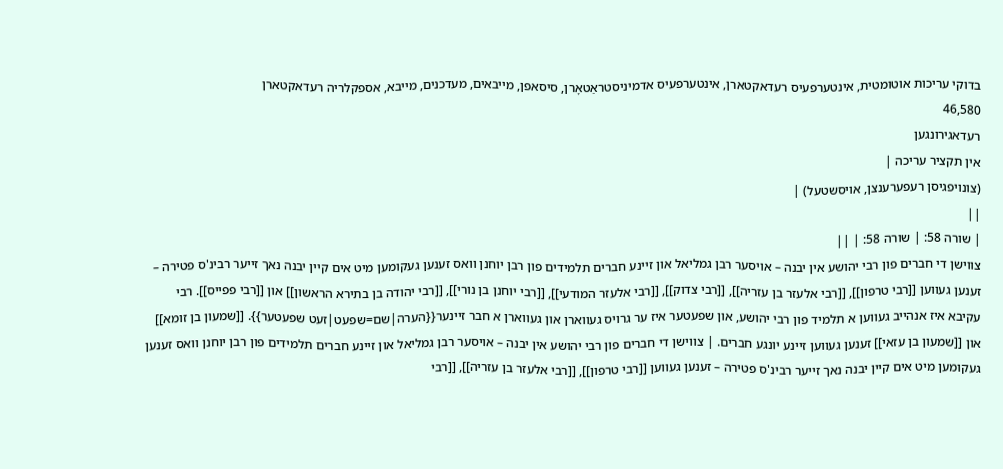בדוקי עריכות אוטומטית, אינטערפעיס רעדאקטארן, אינטערפעיס אדמיניסטראַטאָרן, סיסאפן, מייבאים, מעדכנים, מייבא, אספקלריה רעדאקטארן
46,580
רעדאגירונגען
אין תקציר עריכה |
(צונויפגיסן רעפערענצן, אויסשטעל) |
||
| שורה 58: | שורה 58: | ||
צווישן די חברים פון רבי יהושע אין יבנה – אויסער רבן גמליאל און זיינע חברים תלמידים פון רבן יוחנן וואס זענען געקומען מיט אים קיין יבנה נאך זייער רבינ'ס פטירה – זענען געווען [[רבי טרפון]], [[רבי אלעזר בן עזריה]], [[רבי צדוק]], [[רבי אלעזר המודעי]], [[רבי יוחנן בן נורי]], [[רבי יהודה בן בתירא הראשון]] און [[רבי פפייס]]. רבי עקיבא איז אנהייב געווען א תלמיד פון רבי יהושע, און שפעטער איז ער גרויס געווארן און געווארן א חבר זיינער{{הערה|שם=שפעט|זעט שפעטער}}. [[שמעון בן זומא]] און [[שמעון בן עזאי]] זענען געווען זיינע יונגע חברים. | צווישן די חברים פון רבי יהושע אין יבנה – אויסער רבן גמליאל און זיינע חברים תלמידים פון רבן יוחנן וואס זענען געקומען מיט אים קיין יבנה נאך זייער רבינ'ס פטירה – זענען געווען [[רבי טרפון]], [[רבי אלעזר בן עזריה]], [[רבי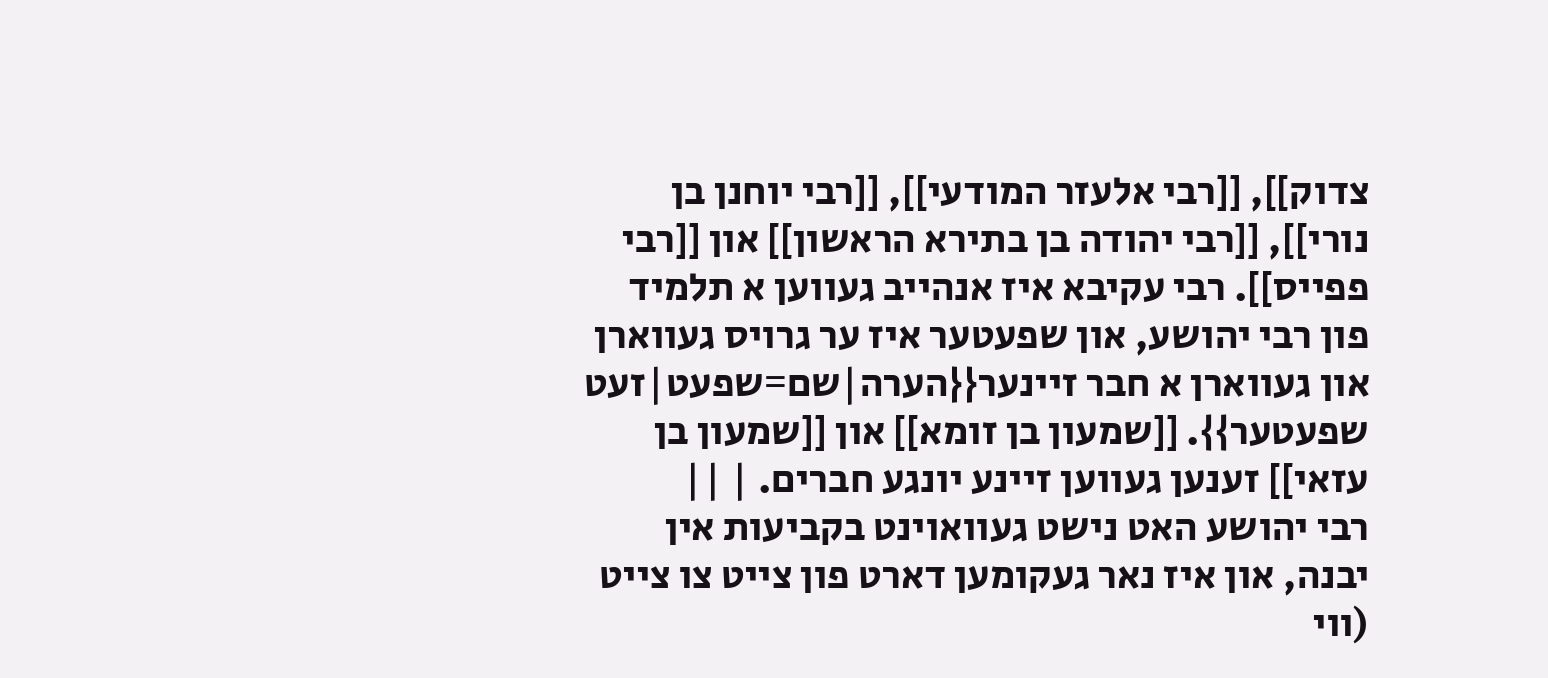צדוק]], [[רבי אלעזר המודעי]], [[רבי יוחנן בן נורי]], [[רבי יהודה בן בתירא הראשון]] און [[רבי פפייס]]. רבי עקיבא איז אנהייב געווען א תלמיד פון רבי יהושע, און שפעטער איז ער גרויס געווארן און געווארן א חבר זיינער{{הערה|שם=שפעט|זעט שפעטער}}. [[שמעון בן זומא]] און [[שמעון בן עזאי]] זענען געווען זיינע יונגע חברים. | ||
רבי יהושע האט נישט געוואוינט בקביעות אין יבנה, און איז נאר געקומען דארט פון צייט צו צייט (ווי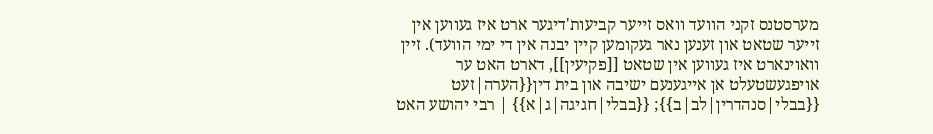מערסטנס זקני הוועד וואס זייער קביעות'דיגער ארט איז געווען אין זייער שטאט און זענען נאר געקומען קיין יבנה אין די ימי הוועד). זיין וואוינארט איז געווען אין שטאט [[פקיעין]], דארט האט ער אויפגעשטעלט אן אייגענעם ישיבה און בית דין{{הערה|זעט {{בבלי|סנהדרין|לב|ב}}; {{בבלי|חגיגה|ג|א}} | רבי יהושע האט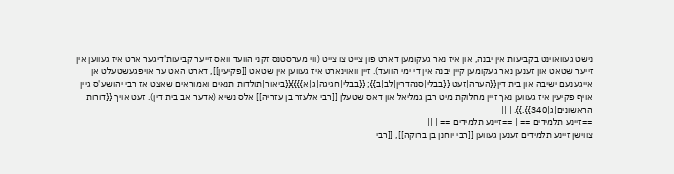נישט געוואוינט בקביעות אין יבנה, און איז נאר געקומען דארט פון צייט צו צייט (ווי מערסטנס זקני הוועד וואס זייער קביעות'דיגער ארט איז געווען אין זייער שטאט און זענען נאר געקומען קיין יבנה אין די ימי הוועד). זיין וואוינארט איז געווען אין שטאט [[פקיעין]], דארט האט ער אויפגעשטעלט אן אייגענעם ישיבה און בית דין{{הערה|זעט {{בבלי|סנהדרין|לב|ב}}; {{בבלי|חגיגה|ג|א}}}}{{ביאור|תולדות תנאים ואמוראים שאצט אז רבי יהושע'ס גיין אויף פקיעין איז געווען נאך זיין מחלוקת מיט רבן גמליאל און דאס שטעלן [[רבי אלעזר בן עזריה]] אלס נשיא (אדער אב בית דין). זעט אויך {{דורות הראשונים|ג|340}}.}}. | ||
==זיינע תלמידים == | ==זיינע תלמידים == | ||
צווישן זיינע תלמידים זענען געווען [[רבי יוחנן בן ברוקה]], [[רבי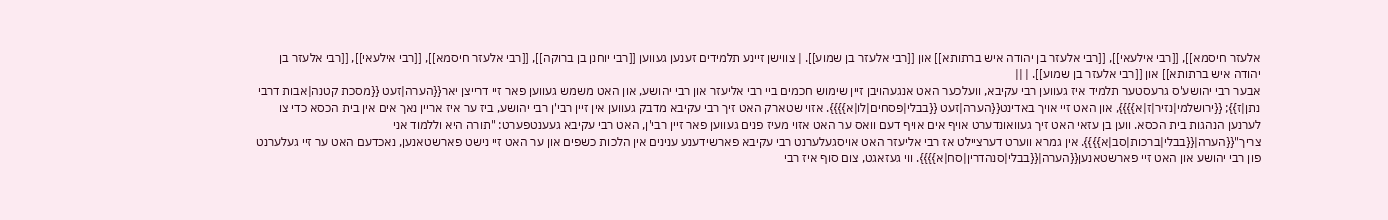אלעזר חיסמא]], [[רבי אילעאי]], [[רבי אלעזר בן יהודה איש ברתותא]] און [[רבי אלעזר בן שמוע]]. | צווישן זיינע תלמידים זענען געווען [[רבי יוחנן בן ברוקה]], [[רבי אלעזר חיסמא]], [[רבי אילעאי]], [[רבי אלעזר בן יהודה איש ברתותא]] און [[רבי אלעזר בן שמוע]]. | ||
אבער רבי יהושע'ס גרעסטער תלמיד איז געווען רבי עקיבא, וועלכער האט אנגעהויבן זיין שימוש חכמים ביי רבי אליעזר און רבי יהושע, און האט משמש געווען פאר זיי דרייצן יאר{{הערה|זעט {{מסכת קטנה|אבות דרבי נתן|ז}}; {{ירושלמי|נזיר|ז|א}}}}, און האט זיי אויך באדינט{{הערה|זעט {{בבלי|פסחים|לו|א}}}}. אזוי שטארק האט זיך רבי עקיבא מדבק געווען אין זיין רבי'ן רבי יהושע, ביז ער איז אריין נאך אים אין בית הכסא כדי צו לערנען הנהגות בית הכסא. ווען בן עזאי האט זיך געוואונדערט אויף אים אויף דעם וואס ער האט אזוי מעיז פנים געווען פאר זיין רבי'ן, האט רבי עקיבא געענטפערט: "תורה היא וללמוד אני צריך"{{הערה|{{בבלי|ברכות|סב|א}}}}. אין גמרא ווערט דערציילט אז רבי אליעזר האט אויסגעלערנט רבי עקיבא פארשידענע ענינים אין הלכות כשפים און ער האט זיי נישט פארשטאנען, נאכדעם האט ער זיי געלערנט פון רבי יהושע און האט זיי פארשטאנען{{הערה|{{בבלי|סנהדרין|סח|א}}}}. ווי געזאגט, צום סוף איז רבי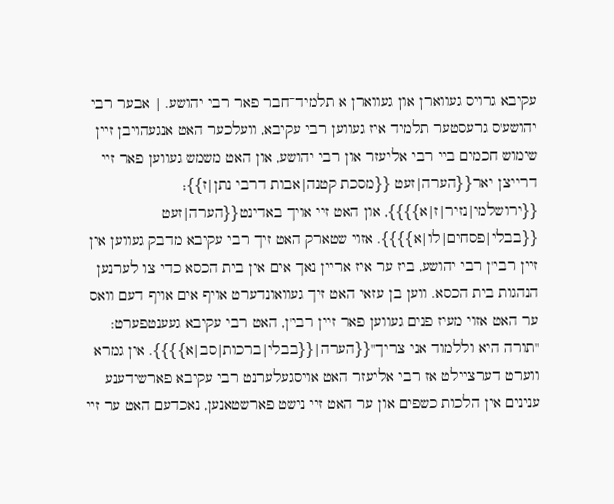עקיבא גרויס געווארן און געווארן א תלמיד־חבר פאר רבי יהושע. | אבער רבי יהושע'ס גרעסטער תלמיד איז געווען רבי עקיבא, וועלכער האט אנגעהויבן זיין שימוש חכמים ביי רבי אליעזר און רבי יהושע, און האט משמש געווען פאר זיי דרייצן יאר{{הערה|זעט {{מסכת קטנה|אבות דרבי נתן|ז}}; {{ירושלמי|נזיר|ז|א}}}}, און האט זיי אויך באדינט{{הערה|זעט {{בבלי|פסחים|לו|א}}}}. אזוי שטארק האט זיך רבי עקיבא מדבק געווען אין זיין רבי'ן רבי יהושע, ביז ער איז אריין נאך אים אין בית הכסא כדי צו לערנען הנהגות בית הכסא. ווען בן עזאי האט זיך געוואונדערט אויף אים אויף דעם וואס ער האט אזוי מעיז פנים געווען פאר זיין רבי'ן, האט רבי עקיבא געענטפערט: "תורה היא וללמוד אני צריך"{{הערה|{{בבלי|ברכות|סב|א}}}}. אין גמרא ווערט דערציילט אז רבי אליעזר האט אויסגעלערנט רבי עקיבא פארשידענע ענינים אין הלכות כשפים און ער האט זיי נישט פארשטאנען, נאכדעם האט ער זיי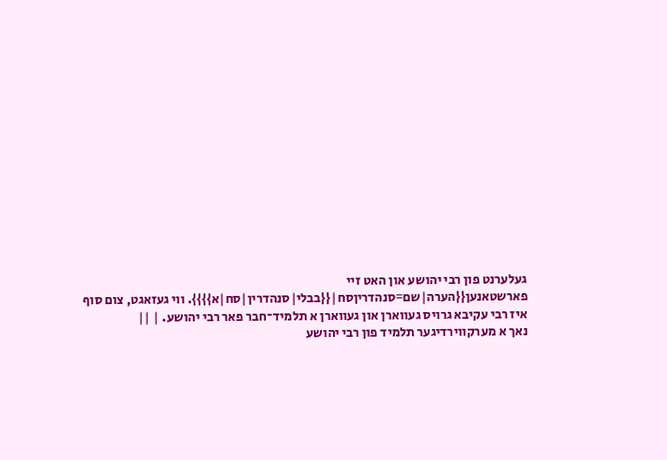געלערנט פון רבי יהושע און האט זיי פארשטאנען{{הערה|שם=סנהדריןסח|{{בבלי|סנהדרין|סח|א}}}}. ווי געזאגט, צום סוף איז רבי עקיבא גרויס געווארן און געווארן א תלמיד־חבר פאר רבי יהושע. | ||
נאך א מערקווירדיגער תלמיד פון רבי יהושע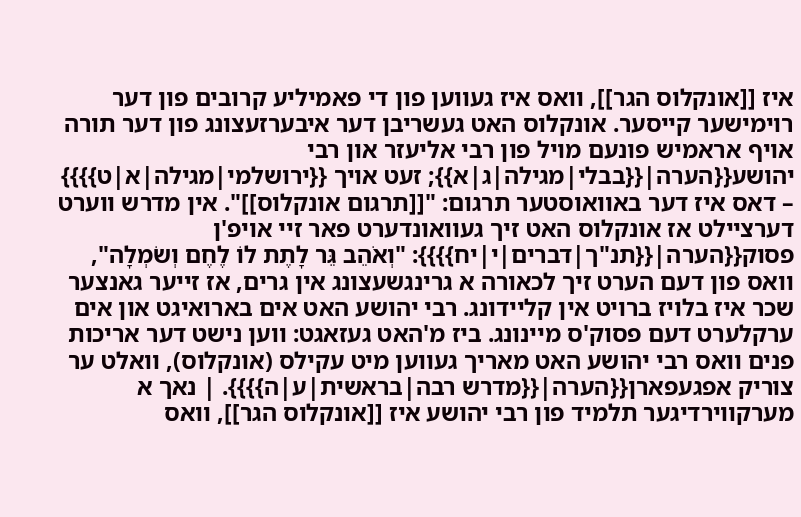איז [[אונקלוס הגר]], וואס איז געווען פון די פאמיליע קרובים פון דער רוימישער קייסער. אונקלוס האט געשריבן דער איבערזעצונג פון דער תורה אויף אראמיש פונעם מויל פון רבי אליעזר און רבי יהושע{{הערה|{{בבלי|מגילה|ג|א}}; זעט אויך {{ירושלמי|מגילה|א|ט}}}} – דאס איז דער באוואוסטער תרגום: "[[תרגום אונקלוס]]". אין מדרש ווערט דערציילט אז אונקלוס האט זיך געוואונדערט פאר זיי אויפ'ן פסוק{{הערה|{{תנ"ך|דברים|י|יח}}}}: "וְאֹהֵב גֵּר לָתֶת לוֹ לֶחֶם וְשׂמְלָה", וואס פון דעם הערט זיך לכאורה א גרינגשעצונג אין גרים, אז זייער גאנצער שכר איז בלויז ברויט אין קליידונג. רבי יהושע האט אים בארואיגט און אים ערקלערט דעם פסוק'ס מיינונג. ביז מ'האט געזאגט: ווען נישט דער אריכות פנים וואס רבי יהושע האט מאריך געווען מיט עקילס (אונקלוס), וואלט ער צוריק אפגעפארן{{הערה|{{מדרש רבה|בראשית|ע|ה}}}}. | נאך א מערקווירדיגער תלמיד פון רבי יהושע איז [[אונקלוס הגר]], וואס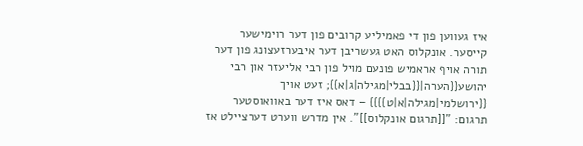איז געווען פון די פאמיליע קרובים פון דער רוימישער קייסער. אונקלוס האט געשריבן דער איבערזעצונג פון דער תורה אויף אראמיש פונעם מויל פון רבי אליעזר און רבי יהושע{{הערה|{{בבלי|מגילה|ג|א}}; זעט אויך {{ירושלמי|מגילה|א|ט}}}} – דאס איז דער באוואוסטער תרגום: "[[תרגום אונקלוס]]". אין מדרש ווערט דערציילט אז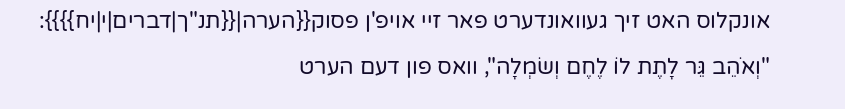אונקלוס האט זיך געוואונדערט פאר זיי אויפ'ן פסוק{{הערה|{{תנ"ך|דברים|י|יח}}}}: "וְאֹהֵב גֵּר לָתֶת לוֹ לֶחֶם וְשׂמְלָה", וואס פון דעם הערט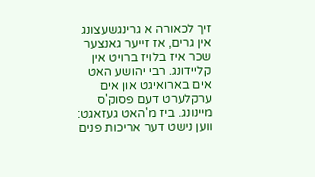זיך לכאורה א גרינגשעצונג אין גרים, אז זייער גאנצער שכר איז בלויז ברויט אין קליידונג. רבי יהושע האט אים בארואיגט און אים ערקלערט דעם פסוק'ס מיינונג. ביז מ'האט געזאגט: ווען נישט דער אריכות פנים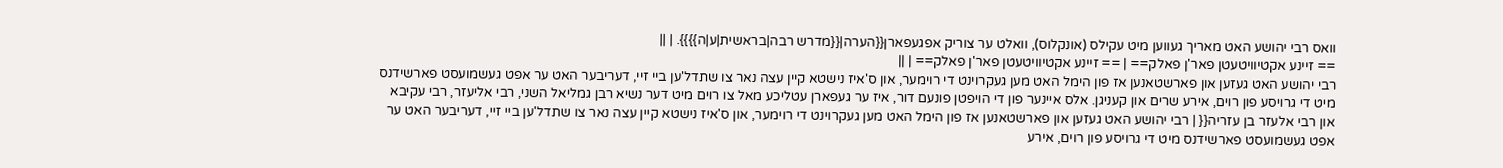וואס רבי יהושע האט מאריך געווען מיט עקילס (אונקלוס), וואלט ער צוריק אפגעפארן{{הערה|{{מדרש רבה|בראשית|ע|ה}}}}. | ||
== זיינע אקטיוויטעטן פאר'ן פאלק== | == זיינע אקטיוויטעטן פאר'ן פאלק== | ||
רבי יהושע האט געזען און פארשטאנען אז פון הימל האט מען געקרוינט די רוימער, און ס'איז נישטא קיין עצה נאר צו שתדל'ען ביי זיי, דעריבער האט ער אפט געשמועסט פארשידנס מיט די גרויסע פון רוים, אירע שרים און קעניגן. אלס איינער פון די הויפטן פונעם דור, איז ער געפארן עטליכע מאל צו רוים מיט דער נשיא רבן גמליאל השני, רבי אליעזר, רבי עקיבא און רבי אלעזר בן עזריה{{ | רבי יהושע האט געזען און פארשטאנען אז פון הימל האט מען געקרוינט די רוימער, און ס'איז נישטא קיין עצה נאר צו שתדל'ען ביי זיי, דעריבער האט ער אפט געשמועסט פארשידנס מיט די גרויסע פון רוים, אירע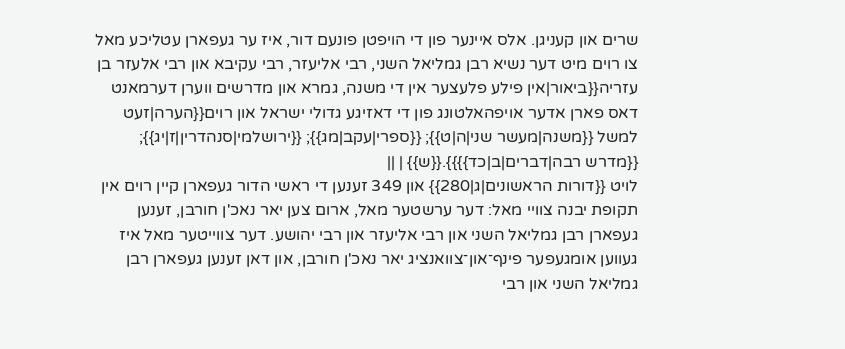שרים און קעניגן. אלס איינער פון די הויפטן פונעם דור, איז ער געפארן עטליכע מאל צו רוים מיט דער נשיא רבן גמליאל השני, רבי אליעזר, רבי עקיבא און רבי אלעזר בן עזריה{{ביאור|אין פילע פלעצער אין די משנה, גמרא און מדרשים ווערן דערמאנט דאס פארן אדער אויפהאלטונג פון די דאזיגע גדולי ישראל און רוים{{הערה|זעט למשל {{משנה|מעשר שני|ה|ט}}; {{ספרי|עקב|מג}}; {{ירושלמי|סנהדרין|ז|יג}}; {{מדרש רבה|דברים|ב|כד}}}}.{{ש}} | ||
לויט {{דורות הראשונים|ג|280}} און 349 זענען די ראשי הדור געפארן קיין רוים אין תקופת יבנה צוויי מאל: דער ערשטער מאל, ארום צען יאר נאכ'ן חורבן, זענען געפארן רבן גמליאל השני און רבי אליעזר און רבי יהושע. דער צווייטער מאל איז געווען אומגעפער פינף־און־צוואנציג יאר נאכ'ן חורבן, און דאן זענען געפארן רבן גמליאל השני און רבי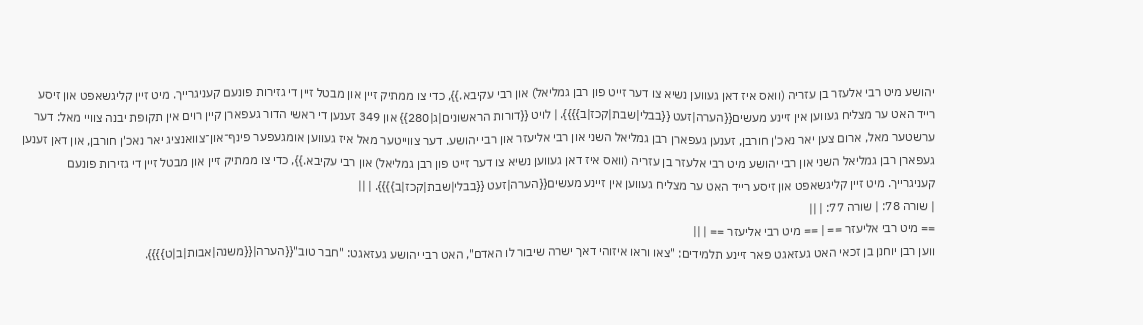יהושע מיט רבי אלעזר בן עזריה (וואס איז דאן געווען נשיא צו דער זייט פון רבן גמליאל) און רבי עקיבא.}}, כדי צו ממתיק זיין און מבטל זיין די גזירות פונעם קעניגרייך. מיט זיין קליגשאפט און זיסע רייד האט ער מצליח געווען אין זיינע מעשים{{הערה|זעט {{בבלי|שבת|קכז|ב}}}}. | לויט {{דורות הראשונים|ג|280}} און 349 זענען די ראשי הדור געפארן קיין רוים אין תקופת יבנה צוויי מאל: דער ערשטער מאל, ארום צען יאר נאכ'ן חורבן, זענען געפארן רבן גמליאל השני און רבי אליעזר און רבי יהושע. דער צווייטער מאל איז געווען אומגעפער פינף־און־צוואנציג יאר נאכ'ן חורבן, און דאן זענען געפארן רבן גמליאל השני און רבי יהושע מיט רבי אלעזר בן עזריה (וואס איז דאן געווען נשיא צו דער זייט פון רבן גמליאל) און רבי עקיבא.}}, כדי צו ממתיק זיין און מבטל זיין די גזירות פונעם קעניגרייך. מיט זיין קליגשאפט און זיסע רייד האט ער מצליח געווען אין זיינע מעשים{{הערה|זעט {{בבלי|שבת|קכז|ב}}}}. | ||
| שורה 78: | שורה 77: | ||
== מיט רבי אליעזר == | == מיט רבי אליעזר == | ||
ווען רבן יוחנן בן זכאי האט געזאגט פאר זיינע תלמידים: "צאו וראו איזוהי דאך ישרה שיבור לו האדם", האט רבי יהושע געזאגט: "חבר טוב"{{הערה|{{משנה|אבות|ב|ט}}}}.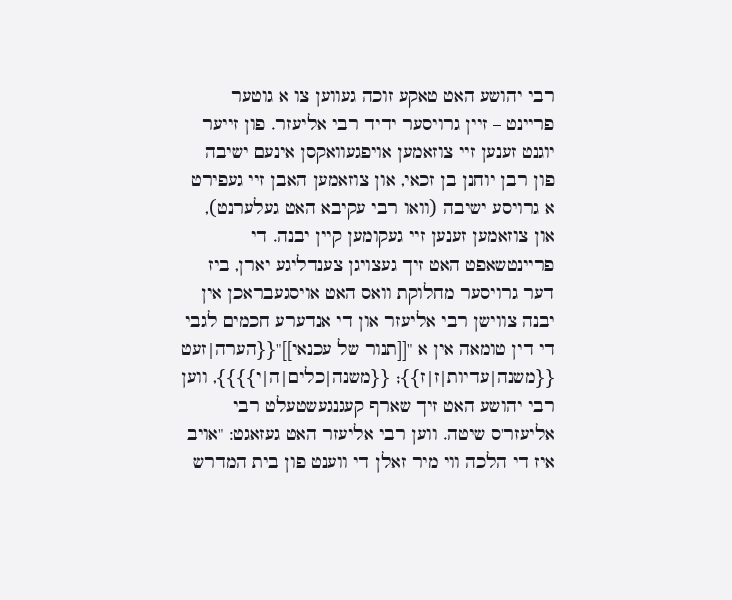רבי יהושע האט טאקע זוכה געווען צו א גוטער פריינט – זיין גרויסער ידיד רבי אליעזר. פון זייער יוגנט זענען זיי צוזאמען אויפגעוואקסן אינעם ישיבה פון רבן יוחנן בן זכאי, און צוזאמען האבן זיי געפירט א גרויסע ישיבה (וואו רבי עקיבא האט געלערנט), און צוזאמען זענען זיי געקומען קיין יבנה. די פריינטשאפט האט זיך געצויגן צענדליגע יארן, ביז דער גרויסער מחלוקת וואס האט אויסגעבראכן אין יבנה צווישן רבי אליעזר און די אנדערע חכמים לגבי די דין טומאה אין א "[[תנור של עכנאי]]"{{הערה|זעט {{משנה|עדיות|ז|ז}}; {{משנה|כלים|ה|י}}}}, ווען רבי יהושע האט זיך שארף קעגנגעשטעלט רבי אליעזר'ס שיטה. ווען רבי אליעזר האט געזאגט: "אויב איז די הלכה ווי מיר זאלן די ווענט פון בית המדרש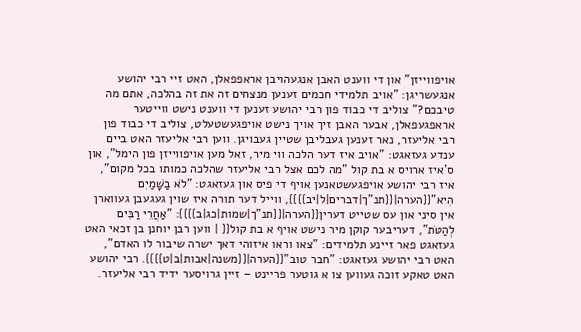אויפווייזן" און די ווענט האבן אנגעהויבן אראפפאלן, האט זיי רבי יהושע אנגעשריגן: "אויב תלמידי חכמים זענען מנצחים זה את זה בהלכה, אתם מה טיבכם?" צוליב די כבוד פון רבי יהושע זענען די ווענט נישט ווייטער אראפגעפאלן, אבער האבן זיך אויך נישט אויפגעשטעלט, צוליב די כבוד פון רבי אליעזר, נאר זענען געבליבן שטיין געבויגן. ווען רבי אליעזר האט ביים ענדע געזאגט: "אויב איז דער הלכה ווי מיר, זאל מען אויפווייזן פון הימל", און ס'איז ארויס א בת קול "מה לכם אצל רבי אליעזר שהלכה כמותו בכל מקום", איז רבי יהושע אויפגעשטאנען אויף די פיס און געזאגט: "לֹא בַשָּׁמַיִם הִיא"{{הערה|{{תנ"ך|דברים|ל|יב}}}}, ווייל דער תורה איז שוין געגעבן געווארן אין סיני און עס שטייט דערין{{הערה|{{תנ"ך|שמות|כג|ב}}}}: "אַחֲרֵי רַבִּים לְהַטֹּת", דעריבער קוקן מיר נישט אויף א בת קול{{ | ווען רבן יוחנן בן זכאי האט געזאגט פאר זיינע תלמידים: "צאו וראו איזוהי דאך ישרה שיבור לו האדם", האט רבי יהושע געזאגט: "חבר טוב"{{הערה|{{משנה|אבות|ב|ט}}}}. רבי יהושע האט טאקע זוכה געווען צו א גוטער פריינט – זיין גרויסער ידיד רבי אליעזר.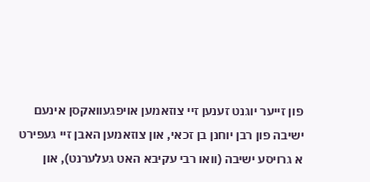פון זייער יוגנט זענען זיי צוזאמען אויפגעוואקסן אינעם ישיבה פון רבן יוחנן בן זכאי, און צוזאמען האבן זיי געפירט א גרויסע ישיבה (וואו רבי עקיבא האט געלערנט), און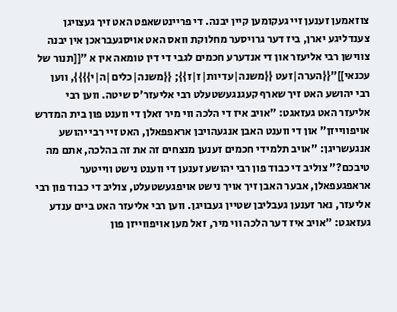צוזאמען זענען זיי געקומען קיין יבנה. די פריינטשאפט האט זיך געצויגן צענדליגע יארן, ביז דער גרויסער מחלוקת וואס האט אויסגעבראכן אין יבנה צווישן רבי אליעזר און די אנדערע חכמים לגבי די דין טומאה אין א "[[תנור של עכנאי]]"{{הערה|זעט {{משנה|עדיות|ז|ז}}; {{משנה|כלים|ה|י}}}}, ווען רבי יהושע האט זיך שארף קעגנגעשטעלט רבי אליעזר'ס שיטה. ווען רבי אליעזר האט געזאגט: "אויב איז די הלכה ווי מיר זאלן די ווענט פון בית המדרש אויפווייזן" און די ווענט האבן אנגעהויבן אראפפאלן, האט זיי רבי יהושע אנגעשריגן: "אויב תלמידי חכמים זענען מנצחים זה את זה בהלכה, אתם מה טיבכם?" צוליב די כבוד פון רבי יהושע זענען די ווענט נישט ווייטער אראפגעפאלן, אבער האבן זיך אויך נישט אויפגעשטעלט, צוליב די כבוד פון רבי אליעזר, נאר זענען געבליבן שטיין געבויגן. ווען רבי אליעזר האט ביים ענדע געזאגט: "אויב איז דער הלכה ווי מיר, זאל מען אויפווייזן פון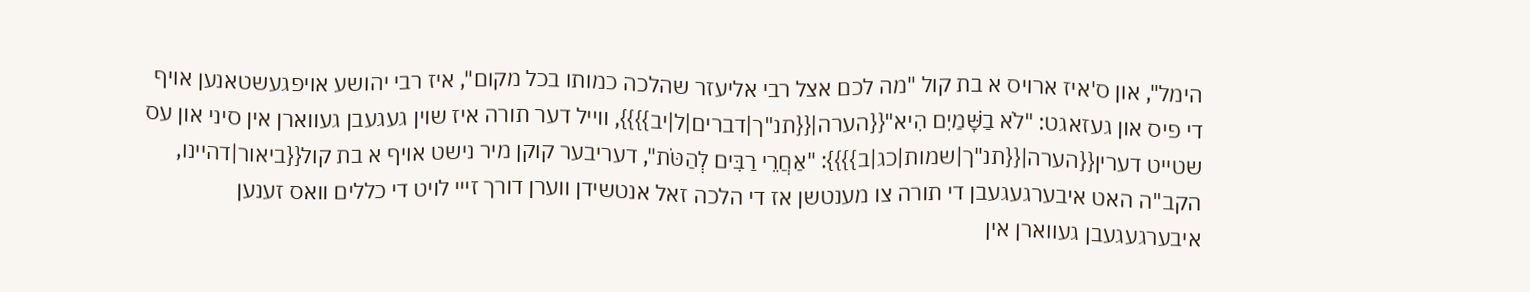הימל", און ס'איז ארויס א בת קול "מה לכם אצל רבי אליעזר שהלכה כמותו בכל מקום", איז רבי יהושע אויפגעשטאנען אויף די פיס און געזאגט: "לֹא בַשָּׁמַיִם הִיא"{{הערה|{{תנ"ך|דברים|ל|יב}}}}, ווייל דער תורה איז שוין געגעבן געווארן אין סיני און עס שטייט דערין{{הערה|{{תנ"ך|שמות|כג|ב}}}}: "אַחֲרֵי רַבִּים לְהַטֹּת", דעריבער קוקן מיר נישט אויף א בת קול{{ביאור|דהיינו, הקב"ה האט איבערגעגעבן די תורה צו מענטשן אז די הלכה זאל אנטשידן ווערן דורך זייי לויט די כללים וואס זענען איבערגעגעבן געווארן אין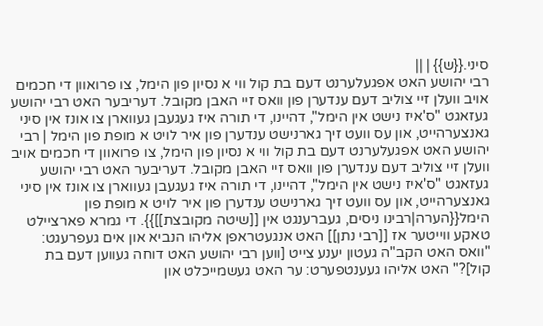סיני.{{ש}} | ||
רבי יהושע האט אפגעלערנט דעם בת קול ווי א נסיון פון הימל, צו פרואוון די חכמים אויב וועלן זיי צוליב דעם ענדערן פון וואס זיי האבן מקובל. דעריבער האט רבי יהושע געזאגט "ס'איז נישט אין הימל", דהיינו, די תורה איז געגעבן געווארן צו אונז אין סיני גאנצערהייט, און עס וועט זיך גארנישט ענדערן פון איר לויט א מופת פון הימל | רבי יהושע האט אפגעלערנט דעם בת קול ווי א נסיון פון הימל, צו פרואוון די חכמים אויב וועלן זיי צוליב דעם ענדערן פון וואס זיי האבן מקובל. דעריבער האט רבי יהושע געזאגט "ס'איז נישט אין הימל", דהיינו, די תורה איז געגעבן געווארן צו אונז אין סיני גאנצערהייט, און עס וועט זיך גארנישט ענדערן פון איר לויט א מופת פון הימל{{הערה|רבינו ניסים, געברענגט אין [[שיטה מקובצת]]}}. די גמרא פארציילט טאקע ווייטער אז [[רבי נתן]] האט אנגעטראפן אליהו הנביא און אים געפרעגט: "וואס האט הקב"ה געטון יענע צייט [ווען רבי יהושע האט דוחה געווען דעם בת קול]?" האט אליהו געענטפערט: ער האט געשמייכלט און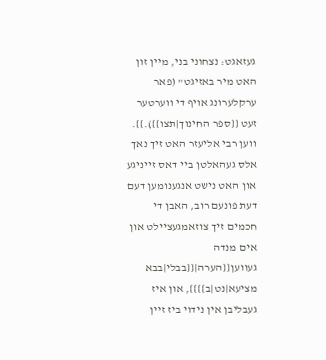געזאגט: נצחוני בני, מיין זון האט מיר באזיגט" (פאר ערקלערונג אויף די ווערטער זעט {{ספר החינוך|תצו}}).}}. ווען רבי אליעזר האט זיך נאך אלס געהאלטן ביי דאס זייניגע און האט נישט אנגענומען דעם דעת פונעם רוב, האבן די חכמים זיך צוזאמגעציילט און אים מנדה געווען{{הערה|{{בבלי|בבא מציעא|נט|ב}}}}, און איז געבליבן אין נידוי ביז זיין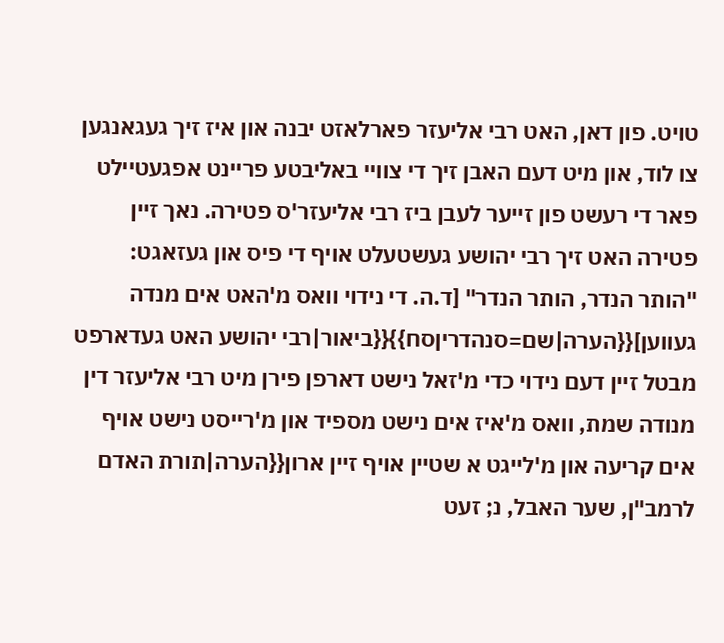טויט. פון דאן, האט רבי אליעזר פארלאזט יבנה און איז זיך געגאנגען צו לוד, און מיט דעם האבן זיך די צוויי באליבטע פריינט אפגעטיילט פאר די רעשט פון זייער לעבן ביז רבי אליעזר'ס פטירה. נאך זיין פטירה האט זיך רבי יהושע געשטעלט אויף די פיס און געזאגט: "הותר הנדר, הותר הנדר" [ד.ה. די נידוי וואס מ'האט אים מנדה געווען]{{הערה|שם=סנהדריןסח}}{{ביאור|רבי יהושע האט געדארפט מבטל זיין דעם נידוי כדי מ'זאל נישט דארפן פירן מיט רבי אליעזר דין מנודה שמת, וואס מ'איז אים נישט מספיד און מ'רייסט נישט אויף אים קריעה און מ'לייגט א שטיין אויף זיין ארון{{הערה|תורת האדם לרמב"ן, שער האבל, נ; זעט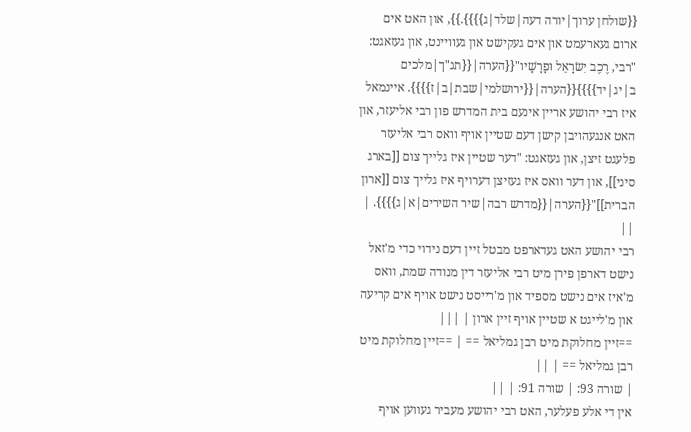{{שולחן ערוך|יורה דעה|שלד|ג}}}}.}}, און האט אים ארום געארעמט און אים געקישט און געוויינט, און געזאגט: "רבי, רֶכֶב יִשׂרָאֵל וּפָרָשָׁיו"{{הערה|{{תנ"ך|מלכים ב|יג|יד}}}}{{הערה|{{ירושלמי|שבת|ב|ז}}}}. איינמאל איז רבי יהושע אריין אינעם בית המדרש פון רבי אליעזר, און האט אנגעהויבן קישן דעם שטיין אויף וואס רבי אליעזר פלעגט זיצן, און געזאגט: "דער שטיין איז גלייך צום [[בארג סיני]], און דער וואס איז געזיצן דערויף איז גלייך צום [[ארון הברית]]"{{הערה|{{מדרש רבה|שיר השירים|א|ג}}}}. | ||
רבי יהושע האט געדארפט מבטל זיין דעם נידוי כדי מ'זאל נישט דארפן פירן מיט רבי אליעזר דין מנודה שמת, וואס מ'איז אים נישט מספיד און מ'רייסט נישט אויף אים קריעה און מ'לייגט א שטיין אויף זיין ארון | |||
==זיין מחלוקת מיט רבן גמליאל == | ==זיין מחלוקת מיט רבן גמליאל == | ||
| שורה 93: | שורה 91: | ||
אין די אלע פעלער, האט רבי יהושע מעביר געווען אויף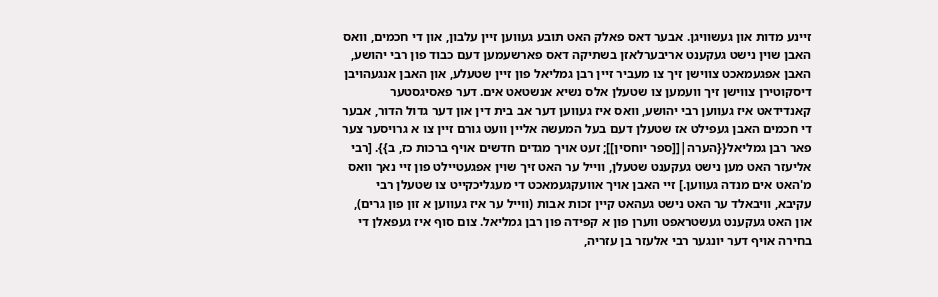זיינע מדות און געשוויגן. אבער דאס פאלק האט תובע געווען זיין עלבון, און די חכמים, וואס האבן שוין נישט געקענט אריבערלאזן בשתיקה דאס פארשעמען דעם כבוד פון רבי יהושע, האבן אפגעמאכט צווישן זיך צו מעביר זיין רבן גמליאל פון זיין שטעלע, און האבן אנגעהויבן דיסקוטירן צווישן זיך וועמען צו שטעלן אלס נשיא אנשטאט אים. דער פאסיגסטער קאנדידאט איז געווען רבי יהושע, וואס איז געווען דער אב בית דין און דער גדול הדור, אבער די חכמים האבן געפילט אז שטעלן דעם בעל המעשה אליין וועט גורם זיין צו א גרויסער צער פאר רבן גמליאל{{הערה|[[ספר יוחסין]]; זעט אויך מגדים חדשים אויף ברכות כז, ב}}. [רבי אליעזר האט מען נישט געקענט שטעלן, ווייל ער האט זיך שוין אפגעטיילט פון זיי נאך וואס מ'האט אים מנדה געווען.] זיי האבן אויך אוועקגעמאכט די מעגליכקייט צו שטעלן רבי עקיבא, וויבאלד ער האט נישט געהאט קיין זכות אבות (ווייל ער איז געווען א זון פון גרים), און האט געקענט געשטראפט ווערן פון א קפידה פון רבן גמליאל. צום סוף איז געפאלן די בחירה אויף דער יונגער רבי אלעזר בן עזריה,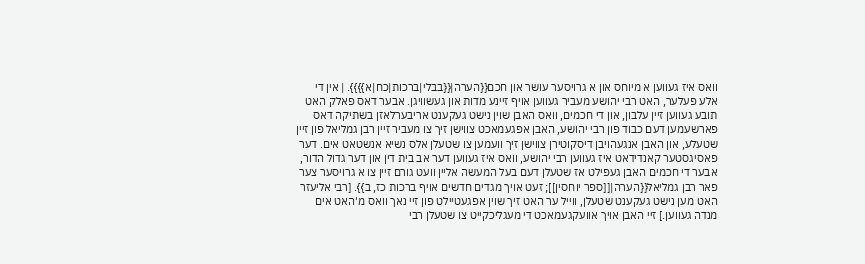וואס איז געווען א מיוחס און א גרויסער עושר און חכם{{הערה|{{בבלי|ברכות|כח|א}}}}. | אין די אלע פעלער, האט רבי יהושע מעביר געווען אויף זיינע מדות און געשוויגן. אבער דאס פאלק האט תובע געווען זיין עלבון, און די חכמים, וואס האבן שוין נישט געקענט אריבערלאזן בשתיקה דאס פארשעמען דעם כבוד פון רבי יהושע, האבן אפגעמאכט צווישן זיך צו מעביר זיין רבן גמליאל פון זיין שטעלע, און האבן אנגעהויבן דיסקוטירן צווישן זיך וועמען צו שטעלן אלס נשיא אנשטאט אים. דער פאסיגסטער קאנדידאט איז געווען רבי יהושע, וואס איז געווען דער אב בית דין און דער גדול הדור, אבער די חכמים האבן געפילט אז שטעלן דעם בעל המעשה אליין וועט גורם זיין צו א גרויסער צער פאר רבן גמליאל{{הערה|[[ספר יוחסין]]; זעט אויך מגדים חדשים אויף ברכות כז, ב}}. [רבי אליעזר האט מען נישט געקענט שטעלן, ווייל ער האט זיך שוין אפגעטיילט פון זיי נאך וואס מ'האט אים מנדה געווען.] זיי האבן אויך אוועקגעמאכט די מעגליכקייט צו שטעלן רבי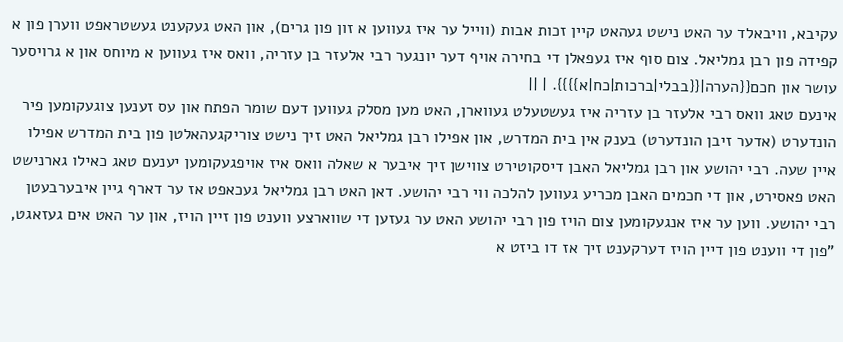עקיבא, וויבאלד ער האט נישט געהאט קיין זכות אבות (ווייל ער איז געווען א זון פון גרים), און האט געקענט געשטראפט ווערן פון א קפידה פון רבן גמליאל. צום סוף איז געפאלן די בחירה אויף דער יונגער רבי אלעזר בן עזריה, וואס איז געווען א מיוחס און א גרויסער עושר און חכם{{הערה|{{בבלי|ברכות|כח|א}}}}. | ||
אינעם טאג וואס רבי אלעזר בן עזריה איז געשטעלט געווארן, האט מען מסלק געווען דעם שומר הפתח און עס זענען צוגעקומען פיר הונדערט (אדער זיבן הונדערט) בענק אין בית המדרש, און אפילו רבן גמליאל האט זיך נישט צוריקגעהאלטן פון בית המדרש אפילו איין שעה. רבי יהושע און רבן גמליאל האבן דיסקוטירט צווישן זיך איבער א שאלה וואס איז אויפגעקומען יענעם טאג כאילו גארנישט האט פאסירט, און די חכמים האבן מכריע געווען להלכה ווי רבי יהושע. דאן האט רבן גמליאל געכאפט אז ער דארף גיין איבערבעטן רבי יהושע. ווען ער איז אנגעקומען צום הויז פון רבי יהושע האט ער געזען די שווארצע ווענט פון זיין הויז, און ער האט אים געזאגט, "פון די ווענט פון דיין הויז דערקענט זיך אז דו ביזט א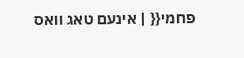פחמי{{ | אינעם טאג וואס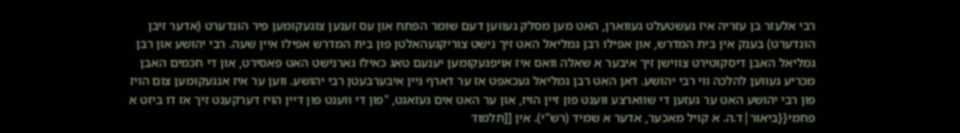רבי אלעזר בן עזריה איז געשטעלט געווארן, האט מען מסלק געווען דעם שומר הפתח און עס זענען צוגעקומען פיר הונדערט (אדער זיבן הונדערט) בענק אין בית המדרש, און אפילו רבן גמליאל האט זיך נישט צוריקגעהאלטן פון בית המדרש אפילו איין שעה. רבי יהושע און רבן גמליאל האבן דיסקוטירט צווישן זיך איבער א שאלה וואס איז אויפגעקומען יענעם טאג כאילו גארנישט האט פאסירט, און די חכמים האבן מכריע געווען להלכה ווי רבי יהושע. דאן האט רבן גמליאל געכאפט אז ער דארף גיין איבערבעטן רבי יהושע. ווען ער איז אנגעקומען צום הויז פון רבי יהושע האט ער געזען די שווארצע ווענט פון זיין הויז, און ער האט אים געזאגט, "פון די ווענט פון דיין הויז דערקענט זיך אז דו ביזט א פחמי{{ביאור|ד.ה. א קויל מאכער, אדער א שמיד (רש"י). אין [[תלמוד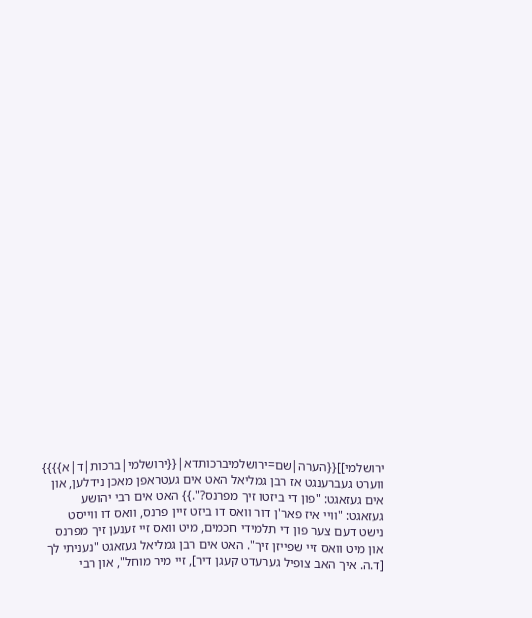ירושלמי]]{{הערה|שם=ירושלמיברכותדא|{{ירושלמי|ברכות|ד|א}}}} ווערט געברענגט אז רבן גמליאל האט אים געטראפן מאכן נידלען, און אים געזאגט: "פון די ביזטו זיך מפרנס?".}} האט אים רבי יהושע געזאגט: "וויי איז פאר'ן דור וואס דו ביזט זיין פרנס, וואס דו ווייסט נישט דעם צער פון די תלמידי חכמים, מיט וואס זיי זענען זיך מפרנס און מיט וואס זיי שפייזן זיך". האט אים רבן גמליאל געזאגט "נעניתי לך [ד.ה. איך האב צופיל גערעדט קעגן דיר], זיי מיר מוחל", און רבי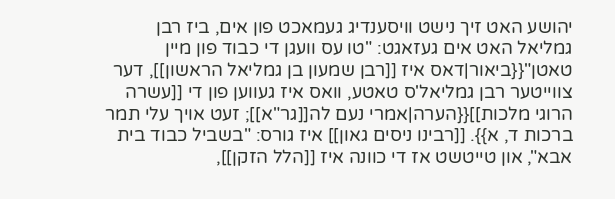יהושע האט זיך נישט וויסענדיג געמאכט פון אים, ביז רבן גמליאל האט אים געזאגט: "טו עס וועגן די כבוד פון מיין טאטן"{{ביאור|דאס איז [[רבן שמעון בן גמליאל הראשון]], דער צווייטער רבן גמליאל'ס טאטע, וואס איז געווען פון די [[עשרה הרוגי מלכות]]{{הערה|אמרי נעם לה[[גר"א]]; זעט אויך עלי תמר ברכות ד, א}}. [[רבינו ניסים גאון]] איז גורס: "בשביל כבוד בית אבא", און טייטשט אז די כוונה איז [[הלל הזקן]],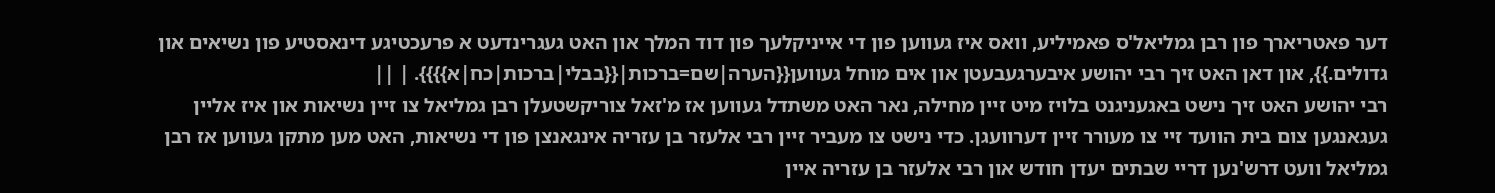דער פאטריארך פון רבן גמליאל'ס פאמיליע, וואס איז געווען פון די אייניקלעך פון דוד המלך און האט געגרינדעט א פרעכטיגע דינאסטיע פון נשיאים און גדולים.}}, און דאן האט זיך רבי יהושע איבערגעבעטן און אים מוחל געווען{{הערה|שם=ברכות|{{בבלי|ברכות|כח|א}}}}. | ||
רבי יהושע האט זיך נישט באגעניגנט בלויז מיט זיין מחילה, נאר האט משתדל געווען אז מ'זאל צוריקשטעלן רבן גמליאל צו זיין נשיאות און איז אליין געגאנגען צום בית הוועד זיי צו מעורר זיין דערוועגן. כדי נישט צו מעביר זיין רבי אלעזר בן עזריה אינגאנצן פון די נשיאות, האט מען מתקן געווען אז רבן גמליאל וועט דרש'נען דריי שבתים יעדן חודש און רבי אלעזר בן עזריה איין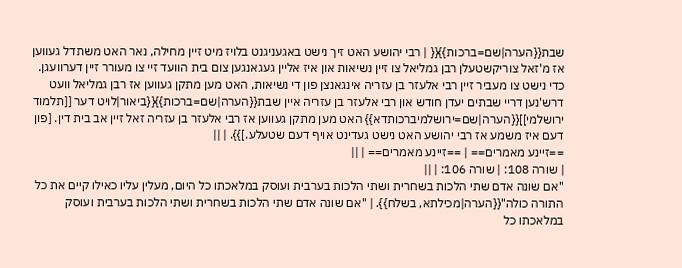שבת{{הערה|שם=ברכות}}{{ | רבי יהושע האט זיך נישט באגעניגנט בלויז מיט זיין מחילה, נאר האט משתדל געווען אז מ'זאל צוריקשטעלן רבן גמליאל צו זיין נשיאות און איז אליין געגאנגען צום בית הוועד זיי צו מעורר זיין דערוועגן. כדי נישט צו מעביר זיין רבי אלעזר בן עזריה אינגאנצן פון די נשיאות, האט מען מתקן געווען אז רבן גמליאל וועט דרש'נען דריי שבתים יעדן חודש און רבי אלעזר בן עזריה איין שבת{{הערה|שם=ברכות}}{{ביאור|לויט דער [[תלמוד ירושלמי]]{{הערה|שם=ירושלמיברכותדא}} האט מען מתקן געווען אז רבי אלעזר בן עזריה זאל זיין אב בית דין. [פון דעם איז משמע אז רבי יהושע האט נישט געדינט אויף דעם שטעלע.]}}. | ||
==זיינע מאמרים== | ==זיינע מאמרים== | ||
| שורה 108: | שורה 106: | ||
"אם שונה אדם שתי הלכות בשחרית ושתי הלכות בערבית ועוסק במלאכתו כל היום, מעלין עליו כאילו קיים את כל התורה כולה"{{הערה|מכילתא, בשלח}}. | "אם שונה אדם שתי הלכות בשחרית ושתי הלכות בערבית ועוסק במלאכתו כל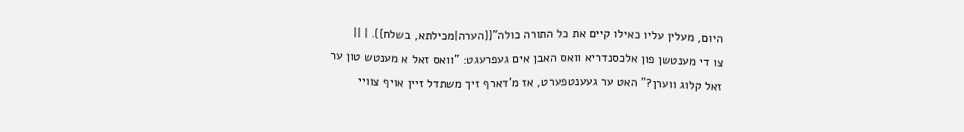היום, מעלין עליו כאילו קיים את כל התורה כולה"{{הערה|מכילתא, בשלח}}. | ||
צו די מענטשן פון אלכסנדריא וואס האבן אים געפרעגט: "וואס זאל א מענטש טון ער זאל קלוג ווערן?" האט ער געענטפערט, אז מ'דארף זיך משתדל זיין אויף צוויי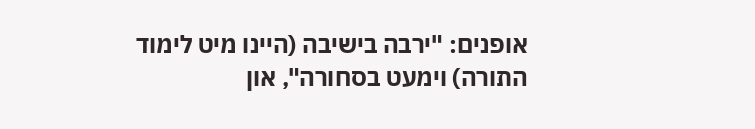אופנים: "ירבה בישיבה (היינו מיט לימוד התורה) וימעט בסחורה", און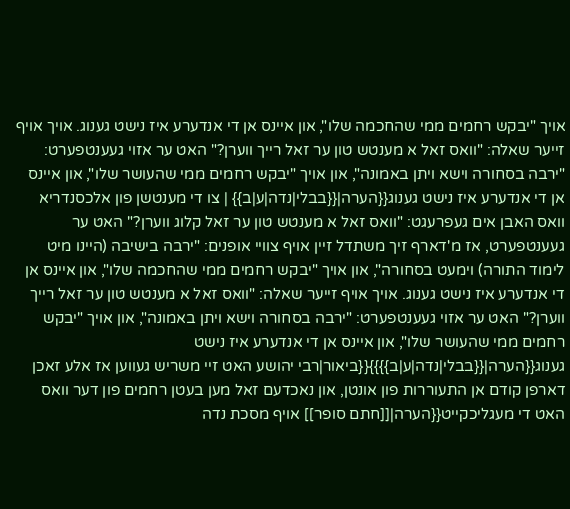אויך "יבקש רחמים ממי שהחכמה שלו", און איינס אן די אנדערע איז נישט גענוג. אויך אויף זייער שאלה: "וואס זאל א מענטש טון ער זאל רייך ווערן?" האט ער אזוי געענטפערט: "ירבה בסחורה וישא ויתן באמונה", און אויך "יבקש רחמים ממי שהעושר שלו", און איינס אן די אנדערע איז נישט גענוג{{הערה|{{בבלי|נדה|ע|ב}} | צו די מענטשן פון אלכסנדריא וואס האבן אים געפרעגט: "וואס זאל א מענטש טון ער זאל קלוג ווערן?" האט ער געענטפערט, אז מ'דארף זיך משתדל זיין אויף צוויי אופנים: "ירבה בישיבה (היינו מיט לימוד התורה) וימעט בסחורה", און אויך "יבקש רחמים ממי שהחכמה שלו", און איינס אן די אנדערע איז נישט גענוג. אויך אויף זייער שאלה: "וואס זאל א מענטש טון ער זאל רייך ווערן?" האט ער אזוי געענטפערט: "ירבה בסחורה וישא ויתן באמונה", און אויך "יבקש רחמים ממי שהעושר שלו", און איינס אן די אנדערע איז נישט גענוג{{הערה|{{בבלי|נדה|ע|ב}}}}{{ביאור|רבי יהושע האט זיי משריש געווען אז אלע זאכן דארפן קודם אן התעוררות פון אונטן, און נאכדעם זאל מען בעטן רחמים פון דער וואס האט די מעגליכקייט{{הערה|[[חתם סופר]] אויף מסכת נדה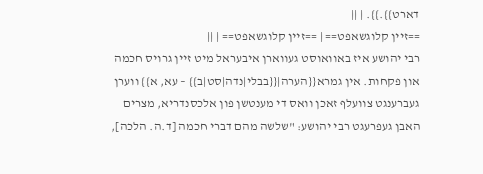דארט}}.}}. | ||
==זיין קלוגשאפט== | ==זיין קלוגשאפט== | ||
רבי יהושע איז באוואוסט געווארן איבעראל מיט זיין גרויס חכמה און פקחות. אין גמרא{{הערה|{{בבלי|נדה|סט|ב}} – עא, א}} ווערן געברענגט צוועלף זאכן וואס די מענטשן פון אלכסנדריא, מצרים האבן געפרעגט רבי יהושע: "שלשה מהם דברי חכמה [ד.ה. הלכה],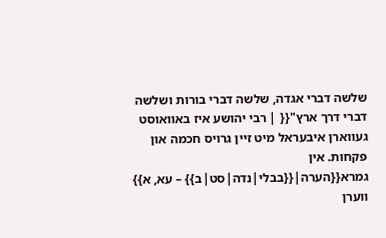שלשה דברי אגדה, שלשה דברי בורות ושלשה דברי דרך ארץ"{{ | רבי יהושע איז באוואוסט געווארן איבעראל מיט זיין גרויס חכמה און פקחות. אין גמרא{{הערה|{{בבלי|נדה|סט|ב}} – עא, א}} ווערן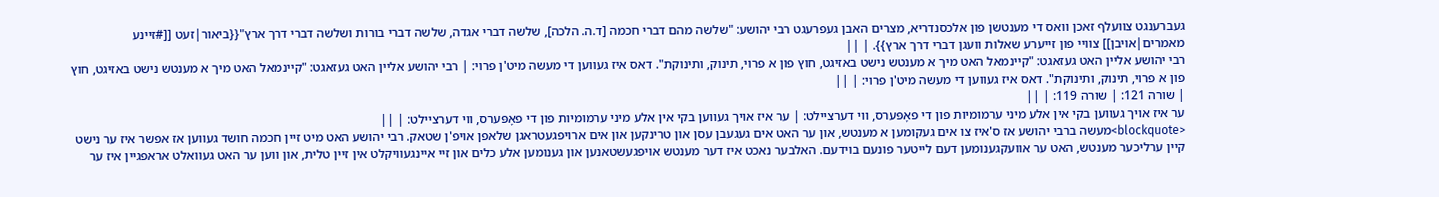געברענגט צוועלף זאכן וואס די מענטשן פון אלכסנדריא, מצרים האבן געפרעגט רבי יהושע: "שלשה מהם דברי חכמה [ד.ה. הלכה], שלשה דברי אגדה, שלשה דברי בורות ושלשה דברי דרך ארץ"{{ביאור|זעט [[#זיינע מאמרים|אויבן]] צוויי פון זייערע שאלות וועגן דברי דרך ארץ}}. | ||
רבי יהושע אליין האט געזאגט: "קיינמאל האט מיך א מענטש נישט באזיגט, חוץ פון א פרוי, תינוק, ותינוקת". דאס איז געווען די מעשה מיט'ן פרוי: | רבי יהושע אליין האט געזאגט: "קיינמאל האט מיך א מענטש נישט באזיגט, חוץ פון א פרוי, תינוק, ותינוקת". דאס איז געווען די מעשה מיט'ן פרוי: | ||
| שורה 121: | שורה 119: | ||
ער איז אויך געווען בקי אין אלע מיני ערמומיות פון די פאָפּערס, ווי דערציילט: | ער איז אויך געווען בקי אין אלע מיני ערמומיות פון די פאָפּערס, ווי דערציילט: | ||
<blockquote>מעשה ברבי יהושע אז ס'איז צו אים געקומען א מענטש, און ער האט אים געגעבן עסן און טרינקען און אים ארויפגעטראגן שלאפן אויפ'ן שטאק. רבי יהושע האט מיט זיין חכמה חושד געווען אז אפשר איז ער נישט קיין ערליכער מענטש, האט ער אוועקגענומען דעם לייטער פונעם בוידעם. האלבער נאכט איז דער מענטש אויפגעשטאנען און גענומען אלע כלים און זיי איינגעוויקלט אין זיין טלית, און ווען ער האט געוואלט אראפגיין איז ער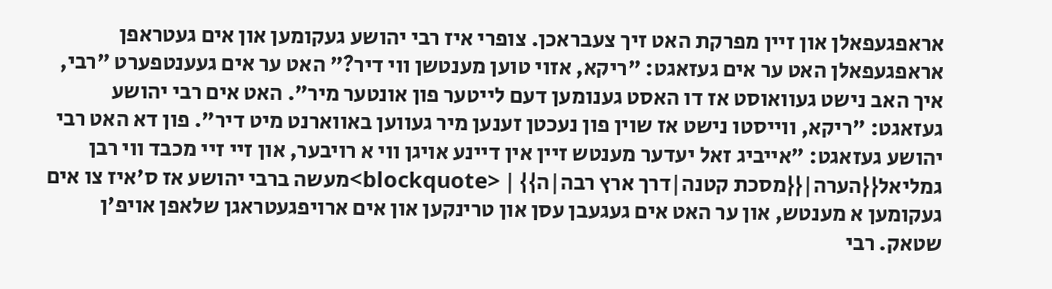אראפגעפאלן און זיין מפרקת האט זיך צעבראכן. צופרי איז רבי יהושע געקומען און אים געטראפן אראפגעפאלן האט ער אים געזאגט: "ריקא, אזוי טוען מענטשן ווי דיר?" האט ער אים געענטפערט "רבי, איך האב נישט געוואוסט אז דו האסט גענומען דעם לייטער פון אונטער מיר". האט אים רבי יהושע געזאגט: "ריקא, ווייסטו נישט אז שוין פון נעכטן זענען מיר געווען באווארנט מיט דיר". פון דא האט רבי יהושע געזאגט: "אייביג זאל יעדער מענטש זיין אין דיינע אויגן ווי א רויבער, און זיי זיי מכבד ווי רבן גמליאל{{הערה|{{מסכת קטנה|דרך ארץ רבה|ה}} | <blockquote>מעשה ברבי יהושע אז ס'איז צו אים געקומען א מענטש, און ער האט אים געגעבן עסן און טרינקען און אים ארויפגעטראגן שלאפן אויפ'ן שטאק. רבי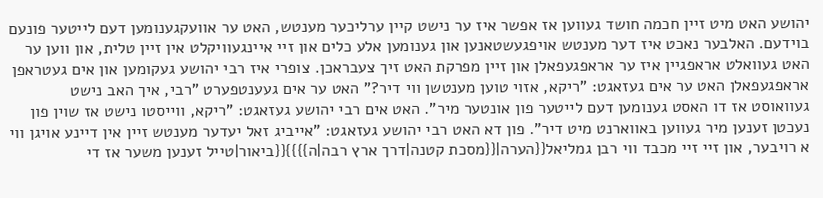יהושע האט מיט זיין חכמה חושד געווען אז אפשר איז ער נישט קיין ערליכער מענטש, האט ער אוועקגענומען דעם לייטער פונעם בוידעם. האלבער נאכט איז דער מענטש אויפגעשטאנען און גענומען אלע כלים און זיי איינגעוויקלט אין זיין טלית, און ווען ער האט געוואלט אראפגיין איז ער אראפגעפאלן און זיין מפרקת האט זיך צעבראכן. צופרי איז רבי יהושע געקומען און אים געטראפן אראפגעפאלן האט ער אים געזאגט: "ריקא, אזוי טוען מענטשן ווי דיר?" האט ער אים געענטפערט "רבי, איך האב נישט געוואוסט אז דו האסט גענומען דעם לייטער פון אונטער מיר". האט אים רבי יהושע געזאגט: "ריקא, ווייסטו נישט אז שוין פון נעכטן זענען מיר געווען באווארנט מיט דיר". פון דא האט רבי יהושע געזאגט: "אייביג זאל יעדער מענטש זיין אין דיינע אויגן ווי א רויבער, און זיי זיי מכבד ווי רבן גמליאל{{הערה|{{מסכת קטנה|דרך ארץ רבה|ה}}}}{{ביאור|טייל זענען משער אז די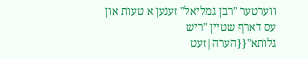ווערטער "רבן גמליאל" זענען א טעות און עס דארף שטיין "ריש גלותא"{{הערה|זעט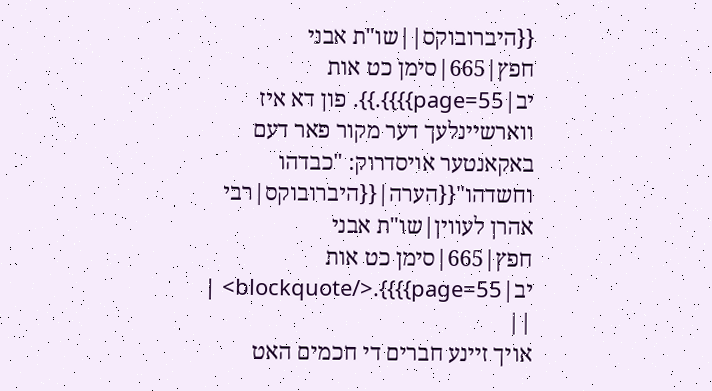{{היברובוקס||שו"ת אבני חפץ|665|סימן כט אות יב|page=55}}}}.}}. פון דא איז ווארשיינלעך דער מקור פאר דעם באקאנטער אויסדרוק: "כבדהו וחשדהו"{{הערה|{{היברובוקס|רבי אהרן לעווין|שו"ת אבני חפץ|665|סימן כט אות יב|page=55}}}}.</blockquote> | ||
אויך זיינע חברים די חכמים האט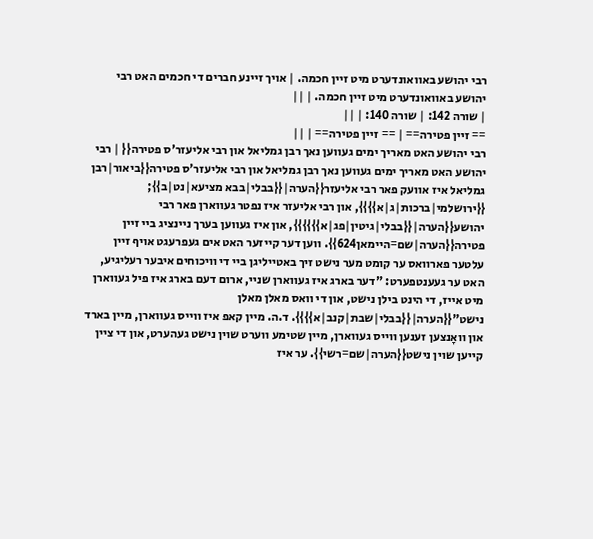רבי יהושע באוואונדערט מיט זיין חכמה. | אויך זיינע חברים די חכמים האט רבי יהושע באוואונדערט מיט זיין חכמה. | ||
| שורה 142: | שורה 140: | ||
== זיין פטירה== | == זיין פטירה== | ||
רבי יהושע האט מאריך ימים געווען נאך רבן גמליאל און רבי אליעזר'ס פטירה{{ | רבי יהושע האט מאריך ימים געווען נאך רבן גמליאל און רבי אליעזר'ס פטירה{{ביאור|רבן גמליאל איז אוועק פאר רבי אליעזר{{הערה|{{בבלי|בבא מציעא|נט|ב}}; {{ירושלמי|ברכות|ג|א}}}}, און רבי אליעזר איז נפטר געווארן פאר רבי יהושע{{הערה|{{בבלי|גיטין|פג|א}}}}}}, און איז געווען בערך ניינציג ביי זיין פטירה{{הערה|שם=היימאן624}}. ווען דער קייזער האט אים געפרעגט אויף זיין עלטער פארוואס ער קומט מער נישט זיך באטייליגן ביי די וויכוחים איבער רעליגיע, האט ער געענטפערט: "דער בארג איז געווארן שניי, ארום דעם בארג איז פיל געווארן מיט אייז, די הינט בילן נישט, און די וואס מאלן מאלן נישט"{{הערה|{{בבלי|שבת|קנב|א}}}}. ד.ה. מיין קאפ איז ווייס געווארן, מיין בארד און וואָנצען זענען ווייס געווארן, מיין שטימע ווערט שוין נישט געהערט, און די ציין קייען שוין נישט{{הערה|שם=רשי}}. ער איז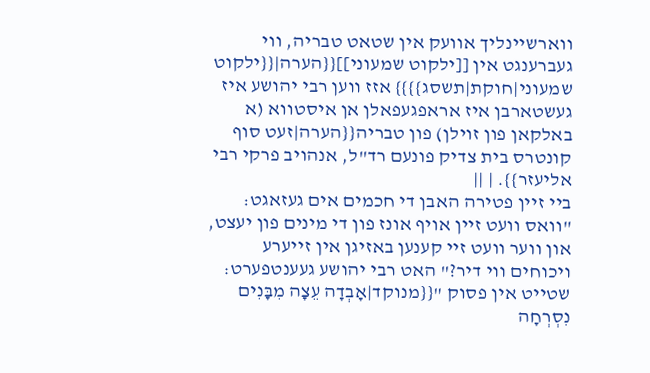ווארשיינליך אוועק אין שטאט טבריה, ווי געברענגט אין [[ילקוט שמעוני]]{{הערה|{{ילקוט שמעוני|חוקת|תשסג}}}} אזז ווען רבי יהושע איז געשטארבן איז אראפגעפאלן אן איסטווא (א באלקאן פון זוילן) פון טבריה{{הערה|זעט סוף קונטרס בית צדיק פונעם רד"ל, אנהויב פרקי רבי אליעזר}}. | ||
ביי זיין פטירה האבן די חכמים אים געזאגט: "וואס וועט זיין אויף אונז פון די מינים פון יעצט, און ווער וועט זיי קענען באזיגן אין זייערע ויכוחים ווי דיר?" האט רבי יהושע געענטפערט: שטייט אין פסוק "{{מנוקד|אָבְדָה עֵצָה מִבָּנִים נִסְרְחָה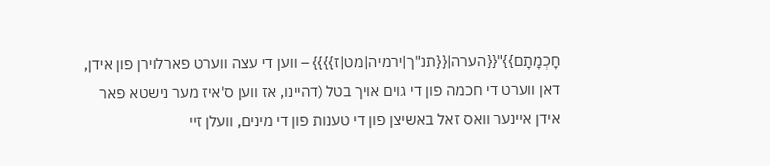חָכְמָתָם}}"{{הערה|{{תנ"ך|ירמיה|מט|ז}}}} – ווען די עצה ווערט פארלוירן פון אידן, דאן ווערט די חכמה פון די גוים אויך בטל (דהיינו, אז ווען ס'איז מער נישטא פאר אידן איינער וואס זאל באשיצן פון די טענות פון די מינים, וועלן זיי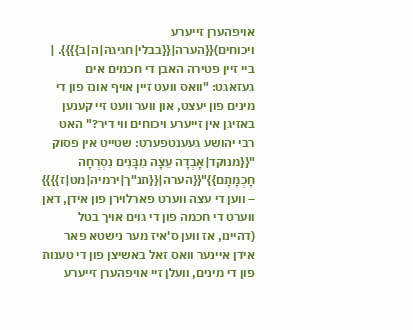אויפהערן זייערע ויכוחים){{הערה|{{בבלי|חגיגה|ה|ב}}}}. | ביי זיין פטירה האבן די חכמים אים געזאגט: "וואס וועט זיין אויף אונז פון די מינים פון יעצט, און ווער וועט זיי קענען באזיגן אין זייערע ויכוחים ווי דיר?" האט רבי יהושע געענטפערט: שטייט אין פסוק "{{מנוקד|אָבְדָה עֵצָה מִבָּנִים נִסְרְחָה חָכְמָתָם}}"{{הערה|{{תנ"ך|ירמיה|מט|ז}}}} – ווען די עצה ווערט פארלוירן פון אידן, דאן ווערט די חכמה פון די גוים אויך בטל (דהיינו, אז ווען ס'איז מער נישטא פאר אידן איינער וואס זאל באשיצן פון די טענות פון די מינים, וועלן זיי אויפהערן זייערע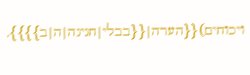ויכוחים){{הערה|{{בבלי|חגיגה|ה|ב}}}}.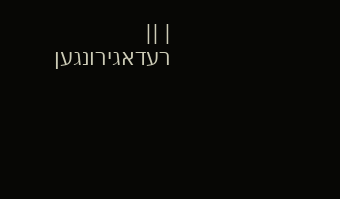| ||
רעדאגירונגען